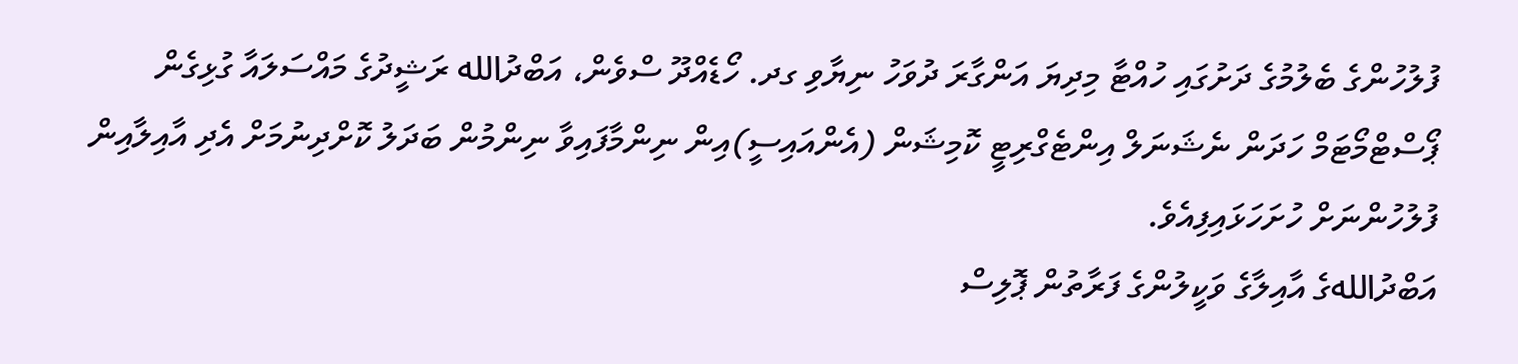ފުލުހުންގެ ބެލުމުގެ ދަށުގައި ހުއްޓާ މިދިޔަ އަންގާރަ ދުވަހު ނިޔާވި ގދ. ހޯޑެއްދޫ ސްވެން، އަބްދުالله ރަޝީދުގެ މައްސަލައާ ގުޅިގެން ޕޯސްޓްމޯޓަމް ހަދަން ނެޝަނަލް އިންޓެގްރިޓީ ކޮމިޝަން (އެންއައިސީ)އިން ނިންމާފައިވާ ނިންމުން ބަދަލު ކޮށްދިނުމަށް އެދި އާއިލާއިން ފުލުހުންނަށް ހުށަހަޅައިފިއެވެ.
އަބްދުاللهގެ އާއިލާގެ ވަކީލުންގެ ފަރާތުން ޕޮލިސް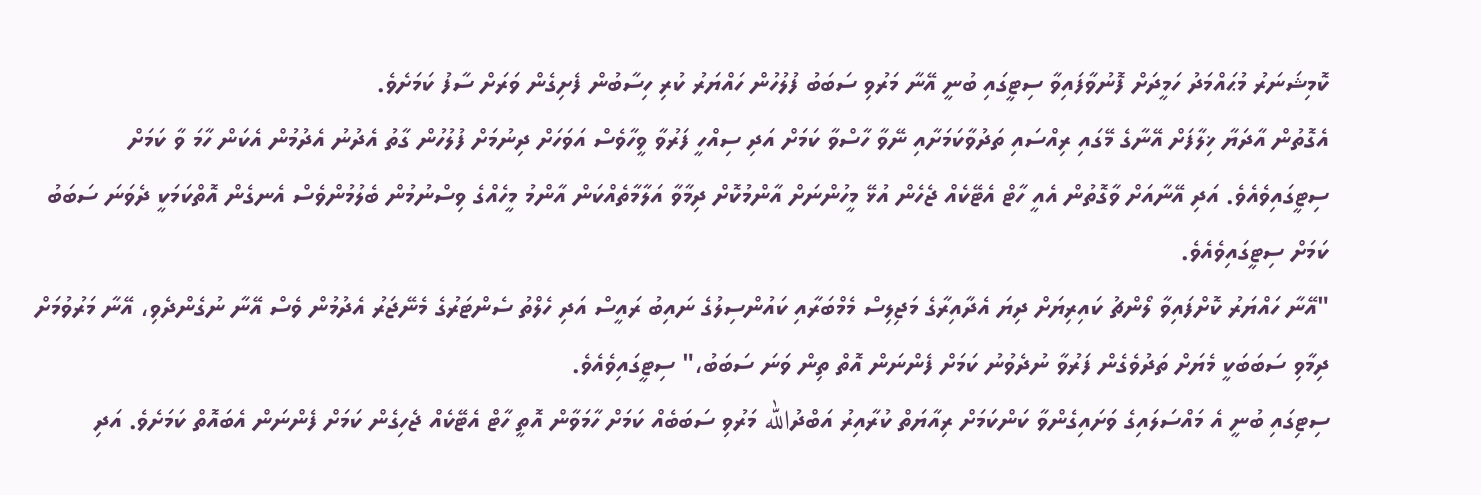ކޮމިޝަނަރު މުޙައްމަދު ހަމީދަށް ފޮނުވާފައިވާ ސިޓީގައި ބުނީ އޭނާ މަރުވި ސަބަބު ފުލުހުން ހައްޔަރު ކުރި ހިސާބުން ފެށިގެން ވަރަށް ސާފު ކަމަށެވެ.
އެގޮތުން އާދަޔާ ޚިލާފަށް އޭނާގެ މޭގައި ރިއްސައި ތަދުވާކަމަށާއި ނޭވާ ހާސްވާ ކަމަށް އަދި ސިއްހީ ފަރުވާ ވީހާވެސް އަވަހަށް ދިނުމަށް ފުލުހުން ގާތު އެދުނު އެދުމުން އެކަން ހާމަ ވާ ކަމަށް ސިޓީގައިވެއެވެ. އަދި އޭނާއަށް ވާގޮތުން އެއީ ހާޓް އެޓޭކެއް ޖެހެން އުޅޭ މީހުންނަށް އާންމުކޮށް ދިމާވާ އަލާމާތެއްކަން އާންމު މީހެއްގެ ވިސްނުމުން ބެލުމުންވެސް އެނގެން އޮތްކަމަކީ ދެވަނަ ސަބަބު ކަމަށް ސިޓީގައިވެއެވެ.
"އޭނާ ހައްޔަރު ކޮށްފައިވާ ލޯންޗު ކައިރިޔަށް ދިޔަ އެދާއިރާގެ މަޖިލިސް މެމްބަރާއި ކައުންސިލުގެ ނައިބު ރައީސް އަދި ހެލްތު ސެންޓަރުގެ މެނޭޖަރު އެދުމުން ވެސް އޭނާ ނުގެންދެވި، އޭނާ މަރުވުމަށް ދިމާވި ސަބަބަކީ މެޔަށް ތަދުވެގެން ފަރުވާ ނުދެވުނު ކަމަށް ފެންނަން އޮތް ތިން ވަނަ ސަބަބު،" ސިޓީގައިވެއެވެ.
ސިޓިގައި ބުނީ އެ މައްސަލައިގެ ވަށައިގެންވާ ކަންކަމަށް ރިއާޔަތް ކުރާއިރު އަބްދުالله މަރުވި ސަބަބެއް ކަމަށް ހާމަވާން އޮތީ ހާޓް އެޓޭކެއް ޖެހިގެން ކަމަށް ފެންނަން އެބައޮތް ކަމަށެވެ. އަދި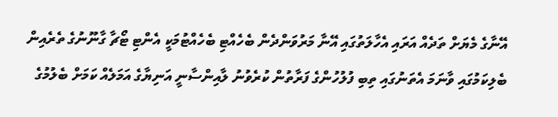އޭނާގެ މެޔަށް ތަދެއް އަރައި އެހާލަތުގައި އޭނާ މަރުވަންދެން ބެހެއްޓި ބެހެއްޓުމަކީ އެންޓި ޓޯޗާ ގާނޫނުގެ ތެރެއިން ބެލިކަމުގައި ވާނަމަ އެތަނުގައި ތިބި ފުލުހުންގެ ފަރާތުން ކުރެވުނު ލާއިންސާނީ އަނިޔާގެ އަމަލެއް ކަމަށް ބެލުމުގެ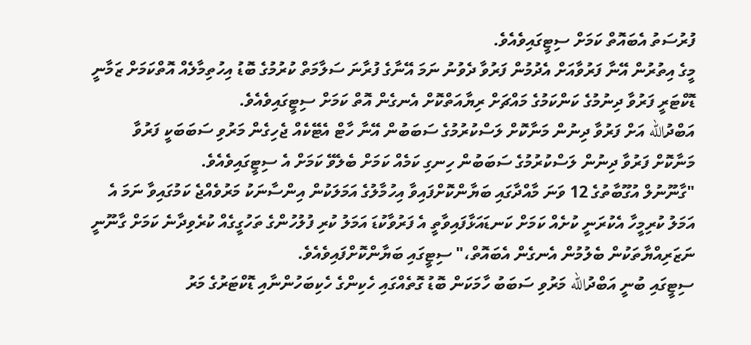ފުރުސަތު އެބައޮތް ކަމަށް ސިޓީގައިވެއެވެ.
މީގެ އިތުރުން އޭނާ ފަރުވާއަށް އެދުމުން ފަރުވާ ދެވުނު ނަމަ އޭނާގެ ފުރާނަ ސަލާމަތް ކުރުމުގެ ބޮޑު އިހުތިމާލެއް އޮތްކަމަށް ޒަމާނީ ޑޮކްޓަރީ ފަރުވާ ދިނުމުގެ ކަންކަމުގެ މައްޗަށް ރިޔާއަތްކޮށް އެނގެން އޮތް ކަމަށް ސިޓީގައިވެއެވެ.
އަބްދުالله އަށް ފަރުވާ ދިނުން މަނާކޮށް ލަސްކުރުމުގެ ސަބަބުން އޭނާ ހާޓް އެޓޭކެއް ޖެހިގެން މަރުވި ސަބަބަކީ ފަރުވާ މަނާކޮށް ފަރުވާ ދިނުން ލަސްކުރުމުގެ ސަބަބުން ހިނގި ކަމެއް ކަމަށް ބެލެވޭ ކަމަށް އެ ސިޓީގައިވެއެވެ.
"ގާނޫނުލް އުގޫބާތުގެ 12 ވަނަ މާއްދާގައި ބަޔާންކޮށްފައިވާ އިހުމާލުގެ އަމަލަކުން އިންސާނަކު މަރުވެއްޖެ ކަމުގައިވާ ނަމަ އެ އަމަލު ކުރިމީހާ އެކުރަނީ ކުށެއް ކަމަށް ކަނޑައަޅާފައިވާތީ އެ ފަރުވާކުޑަ އަމަލު ކުރި ފުލުހުންގެ ތަހުގީގެއް ކުރެވިދާނެ ކަމަށް ގާނޫނީ ނަޒަރިއްޔާތަކުން ބެލުމުން އެނގެން އެބައޮތް،" ސިޓީގައި ބަޔާންކޮށްފައިވެއެވެ.
ސިޓީގައި ބުނީ އަބްދުالله މަރުވި ސަބަބު ހާމަކަން ބޮޑު ގޮތެއްގައި ހެކިންގެ ހެކިބަހުންނާއި ޑޮކްޓަރުގެ މަރު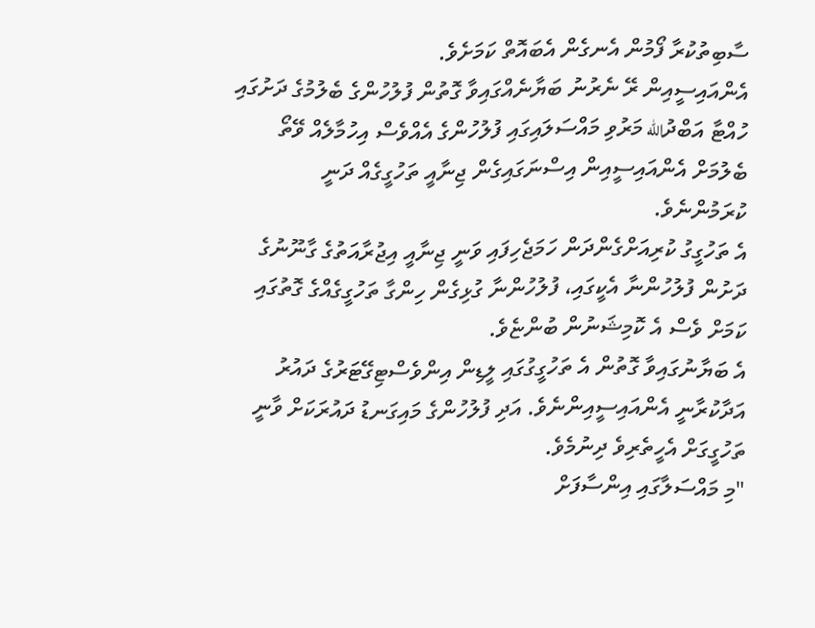ސާބިތުކުރާ ފޯމުން އެނގެން އެބައޮތް ކަމަށެވެ.
އެންއައިސީއިން ރޭ ނެރުނު ބަޔާނެއްގައިވާ ގޮތުން ފުލުހުންގެ ބެލުމުގެ ދަށުގައި ހުއްޓާ އަބްދުالله މަރުވި މައްސަލައިގައި ފުލުހުންގެ އެއްވެސް އިހުމާލެއް ވޭތޯ ބެލުމަށް އެންއައިސީއިން އިސްނަގައިގެން ޖިނާއީ ތަހުގީގެއް ދަނީ ކުރަމުންނެވެ.
އެ ތަހުގީގު ކުރިއަށްގެންދަން ހަމަޖެހިފައި ވަނީ ޖިނާއީ އިޖުރާއަތުގެ ގާނޫނުގެ ދަށުން ފުލުހުންނާ އެކީގައި، ފުލުހުންނާ ގުޅިގެން ހިންގާ ތަހުގީގެއްގެ ގޮތުގައި ކަމަށް ވެސް އެ ކޮމިޝަނުން ބުންޏެވެ.
އެ ބަޔާނުގައިވާ ގޮތުން އެ ތަހުގީގުގައި ލީޑިން އިންވެސްޓިގޭޓަރުގެ ދައުރު އަދާކުރާނީ އެންއައިސީއިންނެވެ. އަދި ފުލުހުންގެ މައިގަނޑު ދައުރަކަށް ވާނީ ތަހުގީގަށް އެހީތެރިވެ ދިނުމެވެ.
"މި މައްސަލާގައި އިންސާފަށް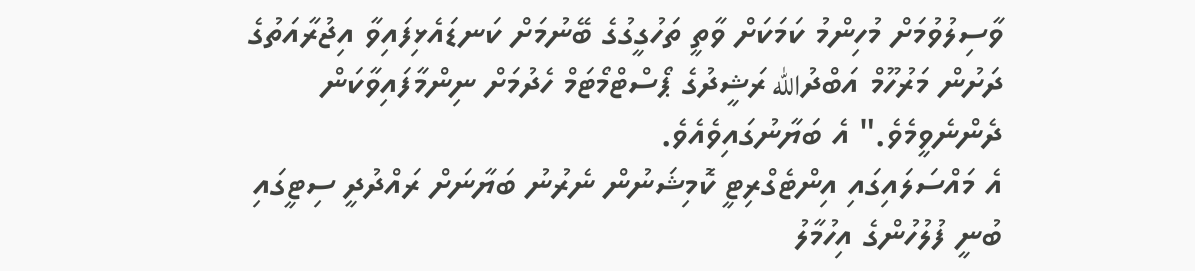ވާސިލުވުމަށް މުހިންމު ކަމަކަށް ވާތީ ތަހުގީގުގެ ބޭނުމަށް ކަނޑައެޅިފައިވާ އިޖުރާއަތުގެ ދަށުން މަރުހޫމް އަބްދުالله ރަޝީދުގެ ޕޯސްޓްމޯޓަމް ހެދުމަށް ނިންމާފައިވާކަން ދެންނެވީމެވެ." އެ ބަޔާނުގައިވެއެވެ.
އެ މައްސަލައިގައި އިންޓެގްރިޓީ ކޮމިޝަނުން ނެރުނު ބަޔާނަށް ރައްދުދީ ސިޓީގައި ބުނީ ފުލުހުންގެ އިހުމާލު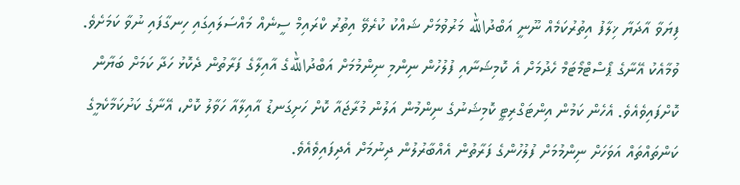ފިޔަވާ އާދަޔާ ޚިލާފު އިތުރުކަމެއް ނޫނީ އަބްދުالله މަރުވުމަށް ޝައްކު ކުރެވޭ އިތުރު ކްރައިމް ސީނެއް މައްސަލައިގައި ހިނގާފައި ނުވާ ކަމަށެވެ.
ވުމާއެކު އޭނާގެ ޕޯސްޓްމޯޓަމް ހެދުމަށް އެ ކޮމިޝަނާއި ފުލުހުން ނިންމި ނިންމުމަށް އަބްދުاللهގެ އާއިލާގެ ފަރާތުން ދެކޮޅު ހަދާ ކަމަށް ބަޔާން ކޮށްފައިވެއެވެ. އެހެން ކަމުން އިންޓަގްރިޓީ ކޮމިޝަނުގެ ނިންމުން އަލުން މުރާޖައާ ކޮށް ހަށިގަނޑު އާއިލާއާ ހަވާލު ކޮށް، އޭނާގެ ކަށުކަމާކެމީގެ ކަންތައްތައް އަވަހަށް ނިންމުމަށް ފުލުހުންގެ ފަރާތުން އެއްބާރުލުން ދިނުމަށް އެދިފައިވެއެވެ.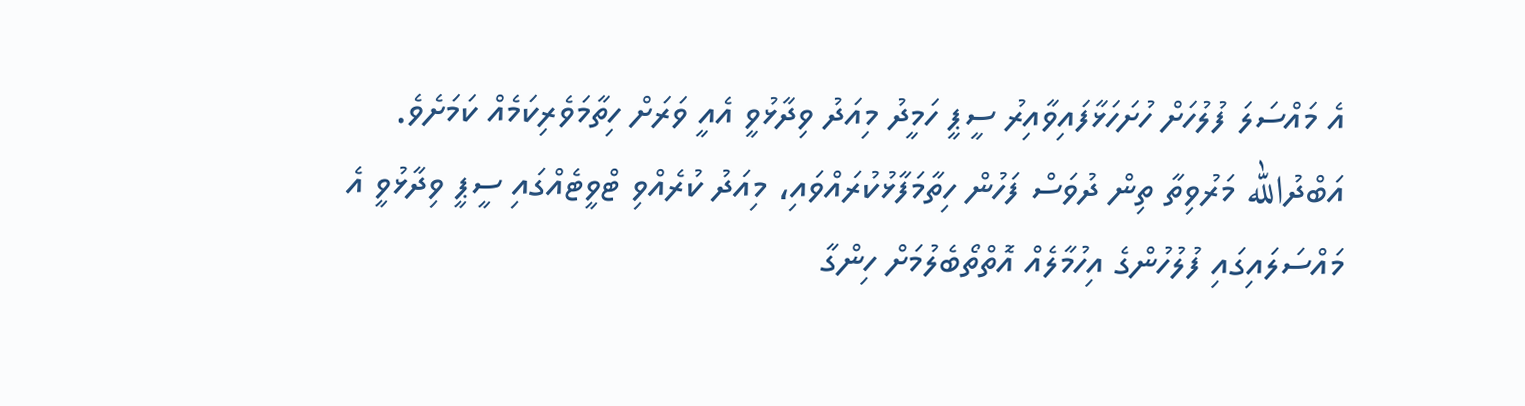އެ މައްސަލަ ފުލުހަށް ހުށަހަޅާފައިވާއިރު ސީޕީ ހަމީދު މިއަދު ވިދާޅުވީ އެއީ ވަރަށް ހިތާމަވެރިކަމެއް ކަމަށެވެ.
އަބްދުالله މަރުވިތާ ތިން ދުވަސް ފަހުން ހިތާމަފާޅުކުރައްވައި، މިއަދު ކުރެއްވި ޓްވީޓެއްގައި ސީޕީ ވިދާޅުވީ އެ މައްސަލައިގައި ފުލުހުންގެ އިހުމާލެއް އޮތްތޯބެލުމަށް ހިންގާ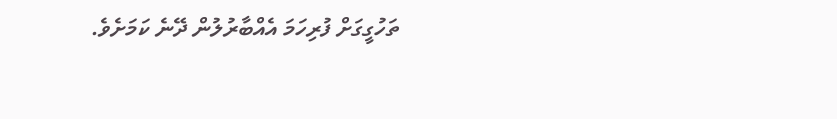ތަހުގީގަށް ފުރިހަމަ އެއްބާރުލުން ދޭނެ ކަމަށެވެ.